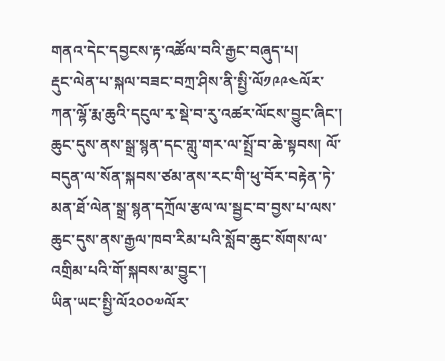གནའ་དེང་དབྱངས་རྟ་འཚོལ་བའི་རྒྱང་བཞུད་པ།
རྡུང་ལེན་པ་སྐལ་བཟང་བཀྲ་ཤིས་ནི་སྤྱི་ལོ༡༩༩༤ལོར་ཀན་ལྷོ་རྨ་ཆུའི་དངུལ་རྭ་སྡེ་བ་རུ་འཚར་ལོངས་བྱུང་ཞིང་། ཆུང་དུས་ནས་སྒྲ་སྙན་དང་གླུ་གར་ལ་སྤྲོ་བ་ཆེ་སྟབས། ལོ་བདུན་ལ་སོན་སྐབས་ཙམ་ནས་རང་གི་ཕུ་བོར་བརྟེན་ཏེ་མན་ཐོ་ལེན་སྒྲ་སྙན་དཀྲོལ་རྩལ་ལ་སྦྱང་བ་བྱས་པ་ལས་ཆུང་དུས་ནས་རྒྱལ་ཁབ་རིམ་པའི་སློབ་ཆུང་སོགས་ལ་འགྲིམ་པའི་གོ་སྐབས་མ་བྱུང་།
ཡིན་ཡང་སྤྱི་ལོ༢༠༠༧ལོར་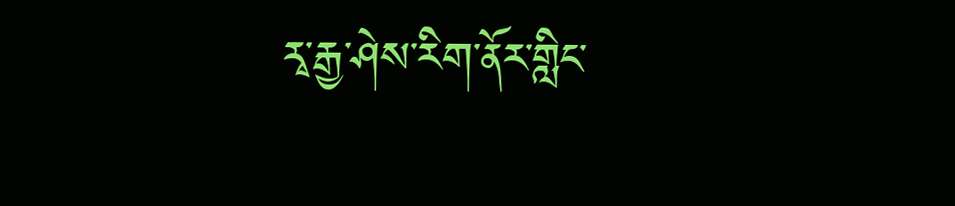རྭ་རྒྱ་ཤེས་རིག་ནོར་གླིང་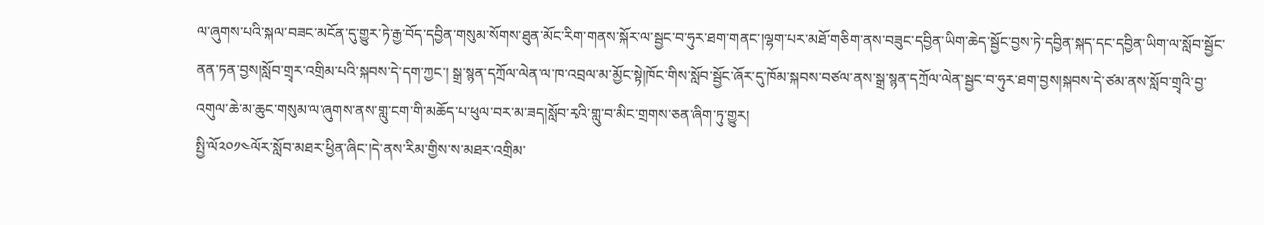ལ་ཞུགས་པའི་སྐལ་བཟང་མངོན་དུ་གྱུར་ཏེ་རྒྱ་བོད་དབྱིན་གསུམ་སོགས་ཐུན་མོང་རིག་གནས་སྐོར་ལ་སྦྱང་བ་ཧུར་ཐག་གནང་།ལྷག་པར་མཐོ་གཅིག་ནས་བཟུང་དབྱིན་ཡིག་ཆེད་སྦྱོང་བྱས་ཏེ་དབྱིན་སྐད་དང་དབྱིན་ཡིག་ལ་སློབ་སྦྱོང་ནན་ཏན་བྱས།སློབ་གྲྭར་འགྲིམ་པའི་སྐབས་དེ་དག་ཀྱང་། སྒྲ་སྙན་དཀྲོལ་ལེན་ལ་ཁ་འབྲལ་མ་མྱོང་སྟེ།ཁོང་གིས་སློབ་སྦྱོང་ཞོར་དུ་ཁོམ་སྐབས་བཙལ་ནས་སྒྲ་སྙན་དཀྲོལ་ལེན་སྦྱང་བ་ཧུར་ཐག་བྱས།སྐབས་དེ་ཙམ་ནས་སློབ་གྲྭའི་བྱ་འགུལ་ཆེ་མ་ཆུང་གསུམ་ལ་ཞུགས་ནས་གླུ་ངག་གི་མཆོད་པ་ཕུལ་བར་མ་ཟད།སློབ་རྭའི་གླུ་བ་མིང་གྲགས་ཅན་ཞིག་ཏུ་གྱུར།
སྤྱི་ལོ༢༠༡༤ལོར་སློབ་མཐར་ཕྱིན་ཞིང་།དེ་ནས་རིམ་གྱིས་ས་མཐར་འགྲིམ་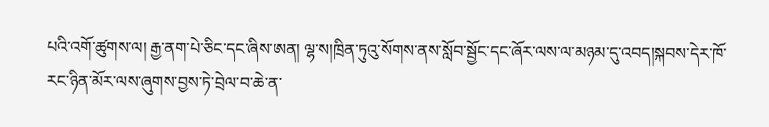པའི་འགོ་ཚུགས་ལ། རྒྱ་ནག་པེ་ཅིང་དང་ཞིས་ཨན། ལྷ་ས།ཁྲིན་ཏུའུ་སོགས་ནས་སློབ་སྦྱོང་དང་ཞོར་ལས་ལ་མཉམ་དུ་འབད།སྐབས་དེར་ཁོ་རང་ཉིན་མོར་ལས་ཞུགས་བྱས་ཏེ་བྲེལ་བ་ཆེ་ན་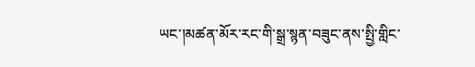ཡང་།མཚན་མོར་རང་གི་སྒྲ་སྙན་བཟུང་ནས་སྤྱི་གླིང་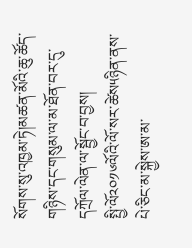སོགས་སུ་འཁྱམ་ཏེ།མཚན་མོའི་ཆུ་ཚོད་གཉིས་དང་གསུམ་ལ་མ་ཐོན་བར་དུ་དཀྲོལ་ལེན་ལ་སྦྱོང་བ་བྱས།
སྤྱི་ལོ༢༠༡༦ལོའི་ལོ་སར་ཚེས༥ཉིན་ནས་པེ་ཅིང་མ་སྐྱེས་ཨ་མ་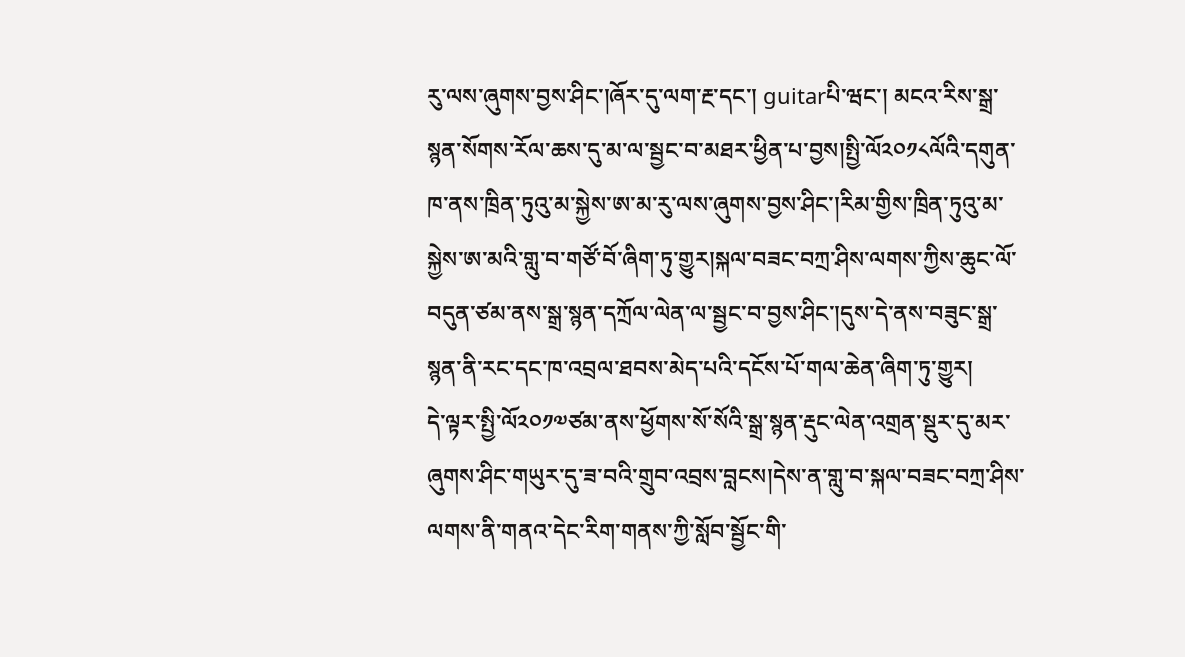རུ་ལས་ཞུགས་བྱས་ཤིང་།ཞོར་དུ་ལག་རྔ་དང་། guitarཔི་ཝང་། མངའ་རིས་སྒྲ་སྙན་སོགས་རོལ་ཆས་དུ་མ་ལ་སྦྱང་བ་མཐར་ཕྱིན་པ་བྱས།སྤྱི་ལོ༢༠༡༨ལོའི་དགུན་ཁ་ནས་ཁྲིན་ཏུའུ་མ་སྐྱེས་ཨ་མ་རུ་ལས་ཞུགས་བྱས་ཤིང་།རིམ་གྱིས་ཁྲིན་ཏུའུ་མ་སྐྱེས་ཨ་མའི་གླུ་བ་གཙོ་བོ་ཞིག་ཏུ་གྱུར།སྐལ་བཟང་བཀྲ་ཤིས་ལགས་ཀྱིས་ཆུང་ལོ་བདུན་ཙམ་ནས་སྒྲ་སྙན་དཀྲོལ་ལེན་ལ་སྦྱང་བ་བྱས་ཤིང་།དུས་དེ་ནས་བཟུང་སྒྲ་སྙན་ནི་རང་དང་ཁ་འབྲལ་ཐབས་མེད་པའི་དངོས་པོ་གལ་ཆེན་ཞིག་ཏུ་གྱུར།
དེ་ལྟར་སྤྱི་ལོ༢༠༡༧ཙམ་ནས་ཕྱོགས་སོ་སོའི་སྒྲ་སྙན་རྡུང་ལེན་འགྲན་སྡུར་དུ་མར་ཞུགས་ཤིང་གཡུར་དུ་ཟ་བའི་གྲུབ་འབྲས་བླངས།དེས་ན་གླུ་བ་སྐལ་བཟང་བཀྲ་ཤིས་ལགས་ནི་གནའ་དེང་རིག་གནས་ཀྱི་སློབ་སྦྱོང་གི་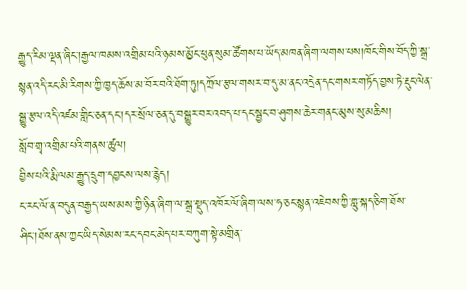རྒྱུད་རིམ་ལྡན་ཞིང་།རྒྱལ་ཁམས་འགྲིམ་པའི་ཉམས་མྱོང་ཕུན་སུམ་ཚོགས་པ་ཡོད་མཁན་ཞིག་ལགས་པས།ཁོང་གིས་བོད་ཀྱི་སྒྲ་སྙན་འདི་རང་མི་རིགས་ཀྱི་ཁྱད་ཆོས་མ་བོར་བའི་ཐོག་ཏུ།དཀྲོལ་རྩལ་གསར་བ་དུ་མ་ནང་འདྲེན་དང་གསར་གཏོད་བྱས་ཏེ་རྡུང་ལེན་སྒྱུ་རྩལ་འདི་འཛམ་གླིང་ཅན་དང་།དར་སྲོལ་ཅན་དུ་བསྒྱུར་བར་འབད་པ་དང་སྦྱང་བ་ཤུགས་ཆེར་གནང་མུས་སུ་མཆིས།
སློབ་གྲྭ་འགྲིམ་པའི་གནས་ཚུལ།
བྱིས་པའི་རྨི་ལམ་རྒྱུད་དྲུག་དབྱངས་ལས་རྙེད།
ང་རང་ལོ་ན་བདུན་བརྒྱད་ཡས་མས་ཀྱི་ཉིན་ཞིག་ལ་སྒྲ་སྡུད་འཁོར་ལོ་ཞིག་ལས་ཧ་ཅང་སྙན་འཇེབས་ཀྱི་གླུ་སྐད་ཅིག་ཐོས་ཤིང་།ཐོས་ནས་ཀྱང་ཡིད་སེམས་རང་དབང་མེད་པར་བཀུག་སྟེ་མགྲིན་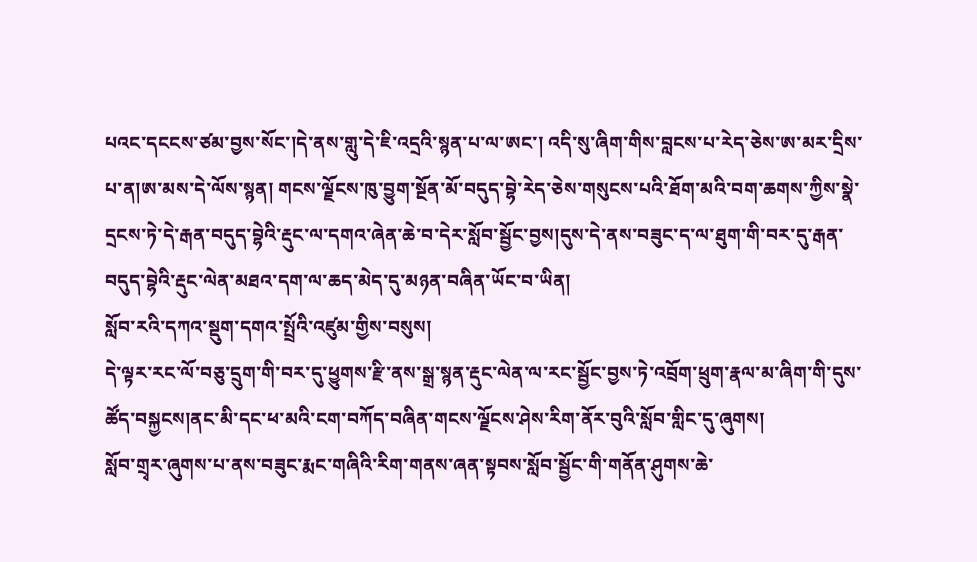པའང་དངངས་ཙམ་བྱས་སོང་།དེ་ནས་གླུ་དེ་ཇི་འདྲའི་སྙན་པ་ལ་ཨང་། འདི་སུ་ཞིག་གིས་བླངས་པ་རེད་ཅེས་ཨ་མར་དྲིས་པ་ན།ཨ་མས་དེ་ལོས་སྙན། གངས་ལྗོངས་ཁུ་བྱུག་སྔོན་མོ་བདུད་བྷེ་རེད་ཅེས་གསུངས་པའི་ཐོག་མའི་བག་ཆགས་ཀྱིས་སྣེ་དྲངས་ཏེ་དེ་རྒན་བདུད་བྷེའི་རྡུང་ལ་དགའ་ཞེན་ཆེ་བ་དེར་སློབ་སྦྱོང་བྱས།དུས་དེ་ནས་བཟུང་ད་ལ་ཐུག་གི་བར་དུ་རྒན་བདུད་བྷེའི་རྡུང་ལེན་མཐའ་དག་ལ་ཆད་མེད་དུ་མཉན་བཞིན་ཡོང་བ་ཡིན།
སློབ་རའི་དཀའ་སྡུག་དགའ་སྤྲོའི་འཛུམ་གྱིས་བསུས།
དེ་ལྟར་རང་ལོ་བཅུ་དྲུག་གི་བར་དུ་ཕྱུགས་རྫི་ནས་སྒྲ་སྙན་རྡུང་ལེན་ལ་རང་སྦྱོང་བྱས་ཏེ་འབྲོག་ཕྲུག་རྣལ་མ་ཞིག་གི་དུས་ཚོད་བསྐྱངས།ནང་མི་དང་ཕ་མའི་ངག་བཀོད་བཞིན་གངས་ལྗོངས་ཤེས་རིག་ནོར་བུའི་སློབ་གླིང་དུ་ཞུགས།
སློབ་གྲྭར་ཞུགས་པ་ནས་བཟུང་རྨང་གཞིའི་རིག་གནས་ཞན་སྟབས་སློབ་སྦྱོང་གི་གནོན་ཤུགས་ཆེ་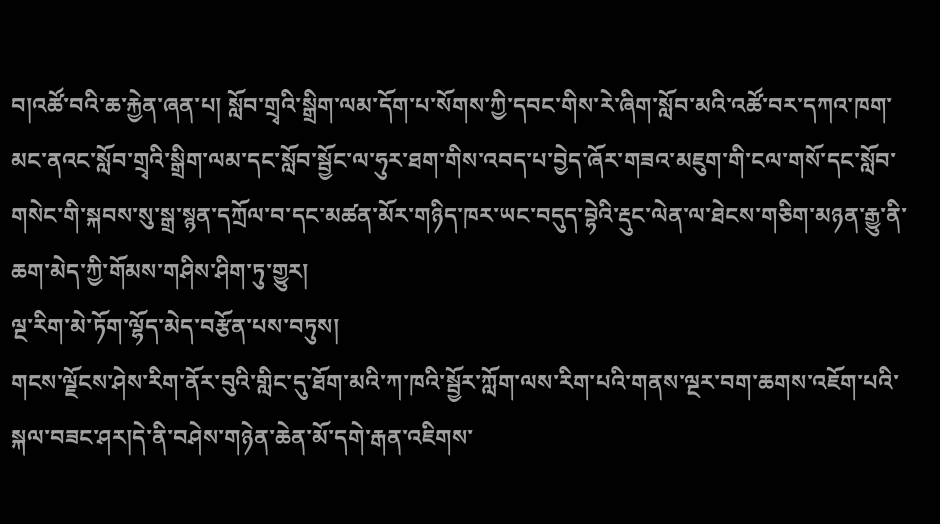བ།འཚོ་བའི་ཆ་རྐྱེན་ཞན་པ། སློབ་གྲྭའི་སྒྲིག་ལམ་དོག་པ་སོགས་ཀྱི་དབང་གིས་རེ་ཞིག་སློབ་མའི་འཚོ་བར་དཀའ་ཁག་མང་ནའང་སློབ་གྲྭའི་སྒྲིག་ལམ་དང་སློབ་སྦྱོང་ལ་ཧུར་ཐག་གིས་འབད་པ་བྱེད་ཞོར་གཟའ་མཇུག་གི་ངལ་གསོ་དང་སློབ་གསེང་གི་སྐབས་སུ་སྒྲ་སྙན་དཀྲོལ་བ་དང་མཚན་མོར་གཉིད་ཁར་ཡང་བདུད་བྷེའི་རྡུང་ལེན་ལ་ཐེངས་གཅིག་མཉན་རྒྱུ་ནི་ཆག་མེད་ཀྱི་གོམས་གཤིས་ཤིག་ཏུ་གྱུར།
ལྔ་རིག་མེ་ཏོག་ལྷོད་མེད་བརྩོན་པས་བཏུས།
གངས་ལྗོངས་ཤེས་རིག་ནོར་བུའི་གླིང་དུ་ཐོག་མའི་ཀ་ཁའི་སྦྱོར་ཀློག་ལས་རིག་པའི་གནས་ལྔར་བག་ཆགས་འཇོག་པའི་སྐལ་བཟང་ཤར།དེ་ནི་བཤེས་གཉེན་ཆེན་མོ་དགེ་རྒན་འཇིགས་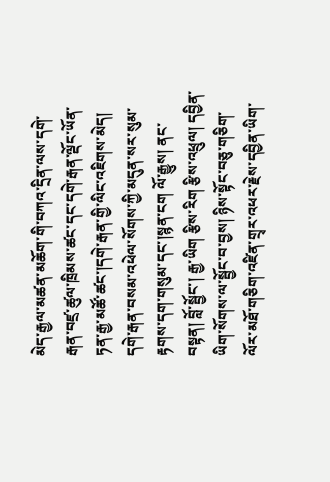མེད་རྒྱལ་མཚན་མཆོག་གི་བཀའ་དྲིན་ལས་དགེ་རྒན་བཛྲ་ཚུལ་ཁྲིམས་ཚང་དང་དགེ་རྒན་ལྡོང་ཡོན་ཏན་རྒྱ་མཚོ་ཚང་།དགེ་རྒན་གྱི་ལིང་འཇིགས་མེད། དགེ་རྒན་བསམ་འཕེལ་སོགས་ཀྱི་མདུན་སར་སུམ་རྟགས་དག་གསུམ་དང་།སྙན་ངག ལོ་རྒྱུས། ནང་བསྟན། བློ་སྦྱོང་། རྒྱ་ཡིག རྩིས་རིག རྩིས་འཕྲུལ། དབྱིན་ཡིག་སོགས་ལ་སྦྱོང་བ་བྱས། ཉིས་སྟོང་བཅུ་གཅིག་ལོར་མཐོ་གཅིག་འཛིན་གྲྭར་འཕར་རྗེས་དབྱིན་ཡིག་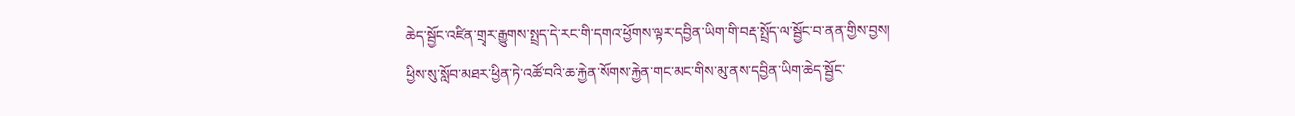ཆེད་སྦྱོང་འཛིན་གྲྭར་རྒྱུགས་སྤྲད་དེ་རང་གི་དགའ་ཕྱོགས་ལྟར་དབྱིན་ཡིག་གི་བརྡ་སྤྲོད་ལ་སྦྱོང་བ་ནན་གྱིས་བྱས།
ཕྱིས་སུ་སློབ་མཐར་ཕྱིན་ཏེ་འཚོ་བའི་ཆ་རྐྱེན་སོགས་རྐྱེན་གང་མང་གིས་མུ་ནས་དབྱིན་ཡིག་ཆེད་སྦྱོང་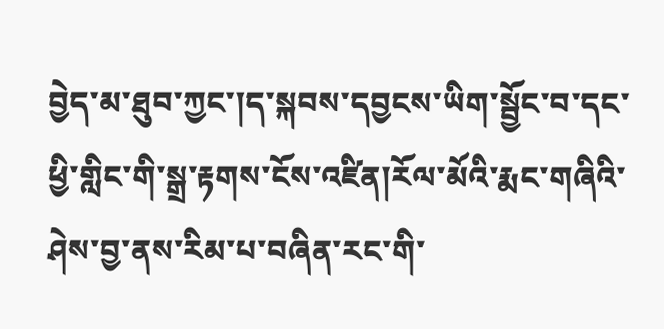བྱེད་མ་ཐུབ་ཀྱང་།ད་སྐབས་དབྱངས་ཡིག་སྦྱོང་བ་དང་ཕྱི་གླིང་གི་སྒྲ་རྟགས་ངོས་འཛིན།རོལ་མོའི་རྨང་གཞིའི་ཤེས་བྱ་ནས་རིམ་པ་བཞིན་རང་གི་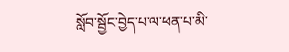སློབ་སྦྱོང་བྱེད་པ་ལ་ཕན་པ་མི་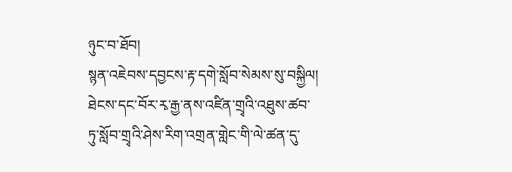ཉུང་བ་ཐོབ།
སྙན་འཇེབས་དབྱངས་རྟ་དགེ་སློབ་སེམས་སུ་བསྐྱིལ།
ཐེངས་དང་བོར་རྭ་རྒྱ་ནས་འཛིན་གྲྭའི་འཐུས་ཚབ་ཏུ་སློབ་གྲྭའི་ཤེས་རིག་འགྲན་གླེང་གི་ལེ་ཚན་དུ་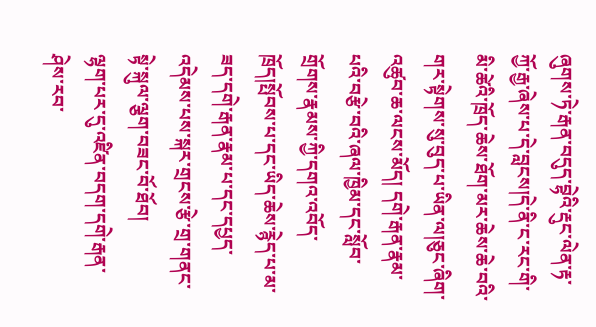ཞུགས་ཏེ་རྒན་བདུད་བྷེའི་རྡུང་ལེན་རྟ་ཀྱོ་རྒྱ་ཞེས་པ་དེ་བླངས།དེ་ནི་ང་རང་གི་མི་ཚེའི་ཁྲོད་ཆེས་ཐོག་མར་ཆེས་ཆེ་བའི་གར་སྟེགས་སུ་བུད་པ་ཡིན་ལ།ཅུང་ཞིག་འཚུབ་ཆ་ལངས་མོད། དགེ་རྒན་རྣམ་པའི་བརྩེ་བའི་ཞལ་ཁྱིམ་དང་སློབ་གྲོགས་རྣམས་ཀྱི་དགའ་འབོད་ཁྲོད།སྤོབས་པ་དང་ཡིད་ཆེས་རྙེད་པ་མ་ཟད་དགེ་རྒན་རྣམ་པ་དང་དཔྱད་འདེམས་པས་སྐར་གྲངས་རྩེ་གྲ་གནང་སྟེ་སྐུལ་ལྕག་བཟང་བོ་ཐོབ།
ལྷག་པར་དུ་འཛིན་བདག་དགེ་རྒན་ཤེས་རབ་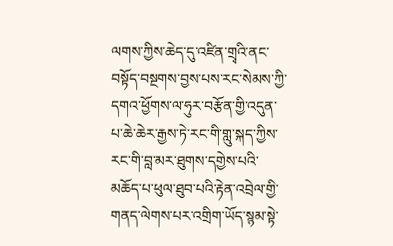ལགས་ཀྱིས་ཆེད་དུ་འཛིན་གྲྭའི་ནང་བསྟོད་བསྔགས་བྱས་པས་རང་སེམས་ཀྱི་དགའ་ཕྱོགས་ལ་ཧུར་བརྩོན་གྱི་འདུན་པ་ཆེ་ཆེར་རྒྱས་ཏེ་རང་གི་གླུ་སྐད་ཀྱིས་རང་གི་བླ་མར་ཐུགས་དགྱེས་པའི་མཆོད་པ་ཕུལ་ཐུབ་པའི་རྟེན་འབྲེལ་གྱི་གནད་ལེགས་པར་འགྲིག་ཡོད་སྙམ་སྟེ་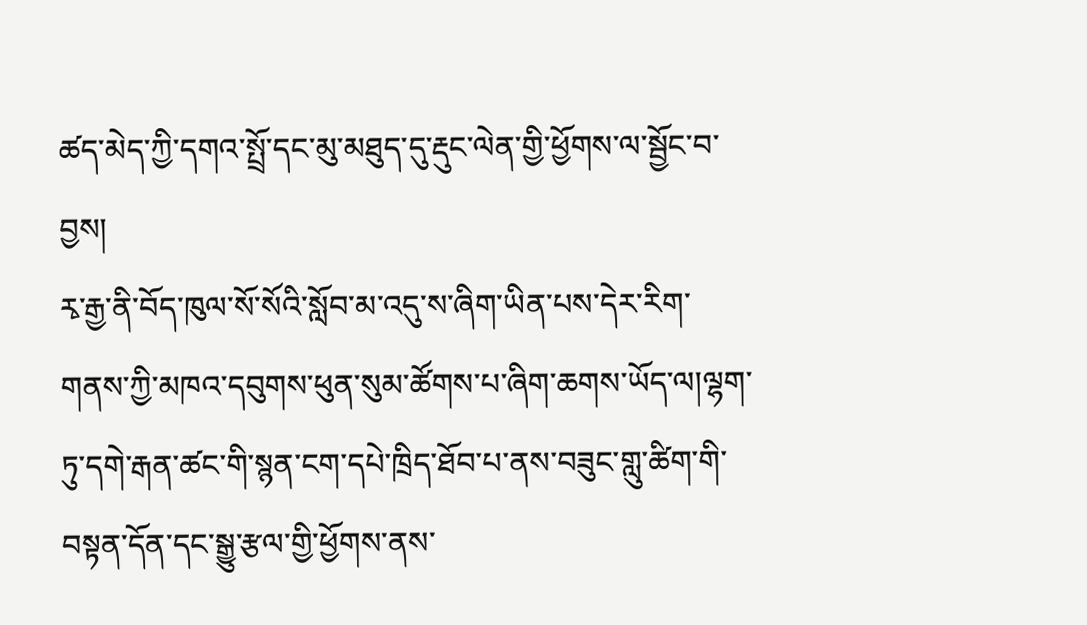ཚད་མེད་ཀྱི་དགའ་སྤྲོ་དང་མུ་མཐུད་དུ་རྡུང་ལེན་གྱི་ཕྱོགས་ལ་སྦྱོང་བ་བྱས།
རྭ་རྒྱ་ནི་བོད་ཁུལ་སོ་སོའི་སློབ་མ་འདུ་ས་ཞིག་ཡིན་པས་དེར་རིག་གནས་ཀྱི་མཁའ་དབུགས་ཕུན་སུམ་ཚོགས་པ་ཞིག་ཆགས་ཡོད་ལ།ལྷག་ཏུ་དགེ་རྒན་ཚང་གི་སྙན་ངག་དཔེ་ཁྲིད་ཐོབ་པ་ནས་བཟུང་གླུ་ཚིག་གི་བསྟན་དོན་དང་སྒྱུ་རྩལ་གྱི་ཕྱོགས་ནས་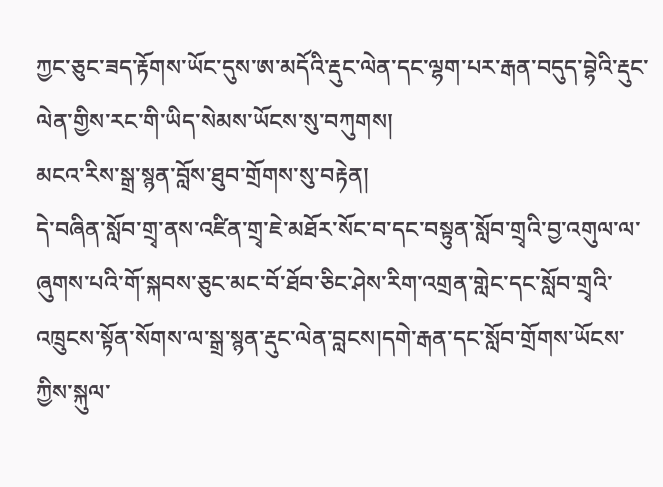ཀྱང་ཅུང་ཟད་རྟོགས་ཡོང་དུས་ཨ་མདོའི་རྡུང་ལེན་དང་ལྷག་པར་རྒན་བདུད་བྷེའི་རྡུང་ལེན་གྱིས་རང་གི་ཡིད་སེམས་ཡོངས་སུ་བཀུགས།
མངའ་རིས་སྒྲ་སྙན་བློས་ཐུབ་གྲོགས་སུ་བརྟེན།
དེ་བཞིན་སློབ་གྲྭ་ནས་འཛིན་གྲྭ་ཇེ་མཐོར་སོང་བ་དང་བསྟུན་སློབ་གྲྭའི་བྱ་འགུལ་ལ་ཞུགས་པའི་གོ་སྐབས་ཅུང་མང་བོ་ཐོབ་ཅིང་ཤེས་རིག་འགྲན་གླེང་དང་སློབ་གྲྭའི་འཁྲུངས་སྟོན་སོགས་ལ་སྒྲ་སྙན་རྡུང་ལེན་བླངས།དགེ་རྒན་དང་སློབ་གྲོགས་ཡོངས་ཀྱིས་སྐུལ་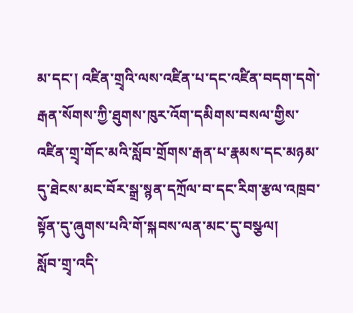མ་དང་། འཛིན་གྲྭའི་ལས་འཛིན་པ་དང་འཛིན་བདག་དགེ་རྒན་སོགས་ཀྱི་ཐུགས་ཁུར་འོག་དམིགས་བསལ་གྱིས་འཛིན་གྲྭ་གོང་མའི་སློབ་གྲོགས་རྒན་པ་རྣམས་དང་མཉམ་དུ་ཐེངས་མང་བོར་སྒྲ་སྙན་དཀྲོལ་བ་དང་རིག་རྩལ་འཁྲབ་སྟོན་དུ་ཞུགས་པའི་གོ་སྐབས་ལན་མང་དུ་བསྩལ།
སློབ་གྲྭ་འདི་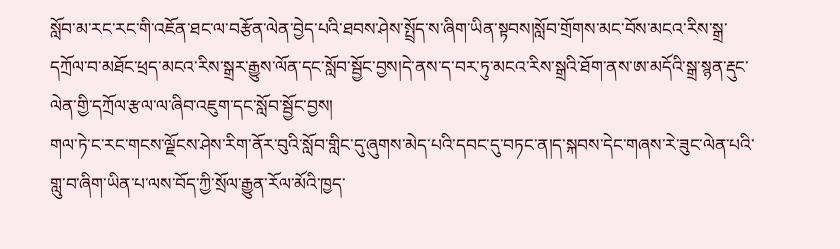སློབ་མ་རང་རང་གི་འཇོན་ཐང་ལ་བརྩོན་ལེན་བྱེད་པའི་ཐབས་ཤེས་སྤྲོད་ས་ཞིག་ཡིན་སྟབས།སློབ་གྲོགས་མང་བོས་མངའ་རིས་སྒྲ་དཀྲོལ་བ་མཐོང་ཕྲད་མངའ་རིས་སྒྲར་རྒྱུས་ལོན་དང་སློབ་སྦྱོང་བྱས།དེ་ནས་ད་བར་ཏུ་མངའ་རིས་སྒྲའི་ཐོག་ནས་ཨ་མདོའི་སྒྲ་སྙན་རྡུང་ལེན་གྱི་དཀྲོལ་རྩལ་ལ་ཞིབ་འཇུག་དང་སློབ་སྦྱོང་བྱས།
གལ་ཏེ་ང་རང་གངས་ལྗོངས་ཤེས་རིག་ནོར་བུའི་སློབ་གླིང་དུ་ཞུགས་མེད་པའི་དབང་དུ་བཏང་ན།ད་སྐབས་དེང་གཞས་རེ་ཟུང་ལེན་པའི་གླུ་བ་ཞིག་ཡིན་པ་ལས་བོད་ཀྱི་སྲོལ་རྒྱུན་རོལ་མོའི་ཁྱད་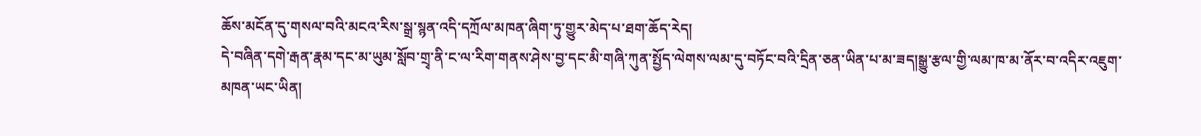ཆོས་མངོན་དུ་གསལ་བའི་མངའ་རིས་སྒྲ་སྙན་འདི་དཀྲོལ་མཁན་ཞིག་ཏུ་གྱུར་མེད་པ་ཐག་ཆོད་རེད།
དེ་བཞིན་དགེ་རྒན་རྣམ་དང་མ་ཡུམ་སློབ་གྲྭ་ནི་ང་ལ་རིག་གནས་ཤེས་བྱ་དང་མི་གཞི་ཀུན་སྤྱོད་ལེགས་ལམ་དུ་བཏོང་བའི་དྲིན་ཅན་ཡིན་པ་མ་ཟད།སྒྱུ་རྩལ་གྱི་ལམ་ཁ་མ་ནོར་བ་འདིར་འཇུག་མཁན་ཡང་ཡིན།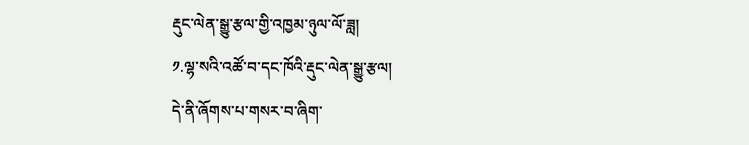རྡུང་ལེན་སྒྱུ་རྩལ་གྱི་འཁྱམ་ཉུལ་ལོ་ཟླ།
༡.ལྷ་སའི་འཚོ་བ་དང་ཁོའི་རྡུང་ལེན་སྒྱུ་རྩལ།
དེ་ནི་ཞོགས་པ་གསར་བ་ཞིག་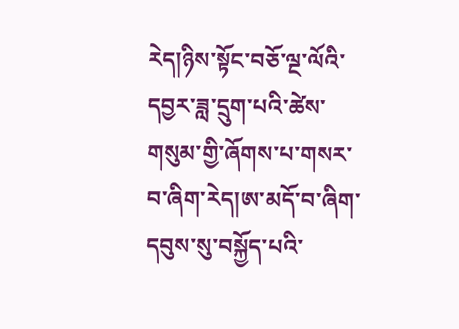རེད།ཉིས་སྟོང་བཅོ་ལྔ་ལོའི་དབྱར་ཟླ་དྲུག་པའི་ཚེས་གསུམ་གྱི་ཞོགས་པ་གསར་བ་ཞིག་རེད།ཨ་མདོ་བ་ཞིག་དབུས་སུ་བསྐྱོད་པའི་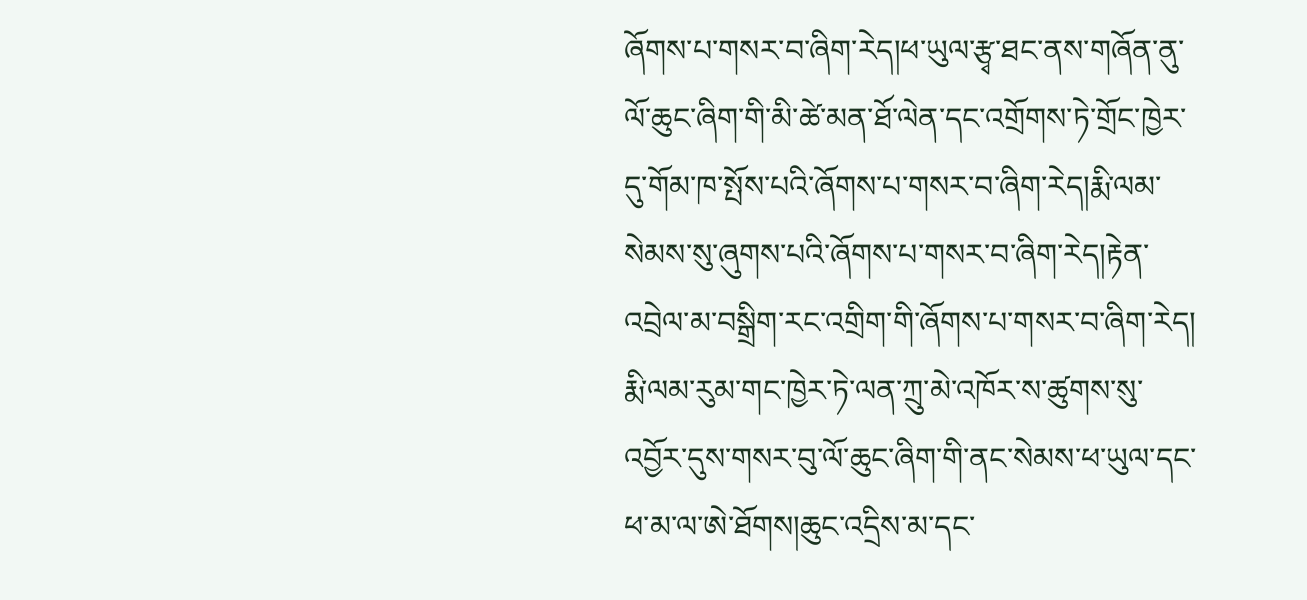ཞོགས་པ་གསར་བ་ཞིག་རེད།ཕ་ཡུལ་རྩྭ་ཐང་ནས་གཞོན་ནུ་ལོ་ཆུང་ཞིག་གི་མི་ཚེ་མན་ཐོ་ལེན་དང་འགྲོགས་ཏེ་གྲོང་ཁྱེར་དུ་གོམ་ཁ་སྤོས་པའི་ཞོགས་པ་གསར་བ་ཞིག་རེད།རྨི་ལམ་སེམས་སུ་ཞུགས་པའི་ཞོགས་པ་གསར་བ་ཞིག་རེད།རྟེན་འབྲེལ་མ་བསྒྲིག་རང་འགྲིག་གི་ཞོགས་པ་གསར་བ་ཞིག་རེད།
རྨི་ལམ་རུམ་གང་ཁྱེར་ཏེ་ལན་ཀྲུ་མེ་འཁོར་ས་ཚུགས་སུ་འབྱོར་དུས་གསར་བུ་ལོ་ཆུང་ཞིག་གི་ནང་སེམས་ཕ་ཡུལ་དང་ཕ་མ་ལ་ཨེ་ཐོགས།ཆུང་འདྲིས་མ་དང་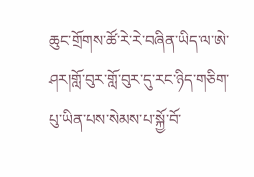ཆུང་གྲོགས་ཚོ་རེ་རེ་བཞིན་ཡིད་ལ་ཨེ་ཤར།གློ་བུར་གློ་བུར་དུ་རང་ཉིད་གཅིག་པུ་ཡིན་པས་སེམས་པ་སྐྱོ་བོ་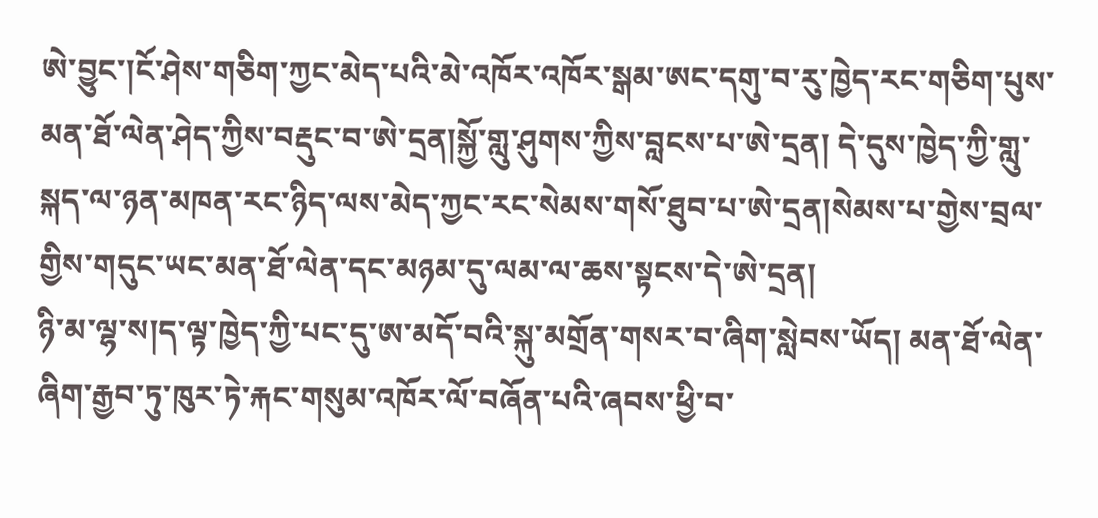ཨེ་བྱུང་།ངོ་ཤེས་གཅིག་ཀྱང་མེད་པའི་མེ་འཁོར་འཁོར་སྒམ་ཨང་དགུ་བ་རུ་ཁྱེད་རང་གཅིག་པུས་མན་ཐོ་ལེན་ཤེད་ཀྱིས་བརྡུང་བ་ཨེ་དྲན།སྐྱོ་གླུ་ཤུགས་ཀྱིས་བླངས་པ་ཨེ་དྲན། དེ་དུས་ཁྱེད་ཀྱི་གླུ་སྐད་ལ་ཉན་མཁན་རང་ཉིད་ལས་མེད་ཀྱང་རང་སེམས་གསོ་ཐུབ་པ་ཨེ་དྲན།སེམས་པ་གྱེས་བྲལ་གྱིས་གདུང་ཡང་མན་ཐོ་ལེན་དང་མཉམ་དུ་ལམ་ལ་ཆས་སྟངས་དེ་ཨེ་དྲན།
ཉི་མ་ལྷ་ས།ད་ལྟ་ཁྱེད་ཀྱི་པང་དུ་ཨ་མདོ་བའི་སྐུ་མགྲོན་གསར་བ་ཞིག་སླེབས་ཡོད། མན་ཐོ་ལེན་ཞིག་རྒྱབ་ཏུ་ཁུར་ཏེ་རྐང་གསུམ་འཁོར་ལོ་བཞོན་པའི་ཞབས་ཕྱི་བ་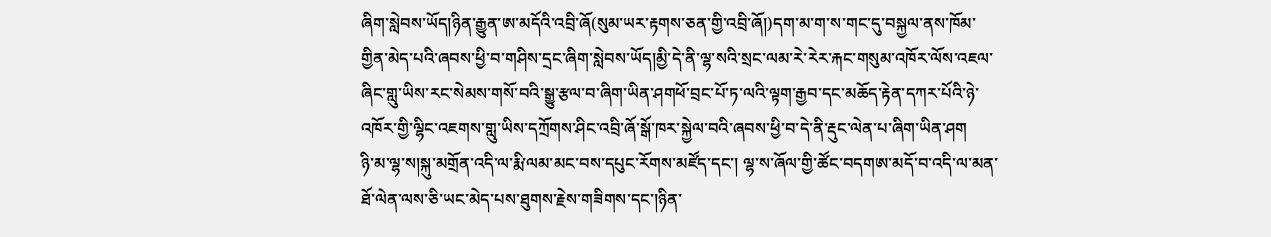ཞིག་སླེབས་ཡོད།ཉིན་རྒྱུན་ཨ་མདོའི་འབྲི་ཞོ(སུམ་ཡར་རྟགས་ཅན་གྱི་འབྲི་ཞོ།)དག་མ་ག་ས་གང་དུ་བསྐྱལ་ནས་ཁོམ་གྱིན་མེད་པའི་ཞབས་ཕྱི་བ་གཤིས་དྲང་ཞིག་སླེབས་ཡོད།མྱི་དེ་ནི་ལྷ་སའི་སྲང་ལམ་རེ་རེར་རྐང་གསུམ་འཁོར་ལོས་འཇལ་ཞིང་གླུ་ཡིས་རང་སེམས་གསོ་བའི་སྒྱུ་རྩལ་བ་ཞིག་ཡིན་ཤགཕོ་བྲང་པོ་ཏ་ལའི་ལྟག་རྒྱབ་དང་མཆོད་རྟེན་དཀར་པོའི་ཉེ་འཁོར་གྱི་ལྷིང་འཇགས་གླུ་ཡིས་དཀྲོགས་ཤིང་འབྲི་ཞོ་སྒོ་ཁར་སྐྱེལ་བའི་ཞབས་ཕྱི་བ་དེ་ནི་རྡུང་ལེན་པ་ཞིག་ཡིན་ཤག
ཉི་མ་ལྷ་ས།སྐུ་མགྲོན་འདི་ལ་རྨི་ལམ་མང་བས་དཔུང་རོགས་མཛོད་དང་། ལྷ་ས་ཞོལ་གྱི་ཚོང་བདགཨ་མདོ་བ་འདི་ལ་མན་ཐོ་ལེན་ལས་ཅི་ཡང་མེད་པས་ཐུགས་རྗེས་གཟིགས་དང་།ཉིན་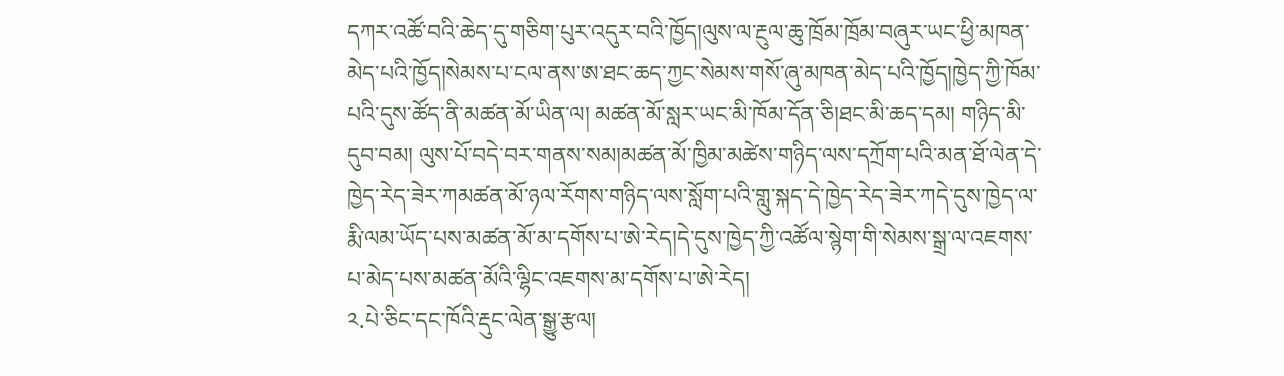དཀར་འཚོ་བའི་ཆེད་དུ་གཅིག་པུར་འདུར་བའི་ཁྱོད།ལུས་ལ་རྔུལ་ཆུ་ཁྲོམ་ཁྲོམ་བཞུར་ཡང་ཕྱི་མཁན་མེད་པའི་ཁྱོད།སེམས་པ་ངལ་ནས་ཨ་ཐང་ཆད་ཀྱང་སེམས་གསོ་ཞུ་མཁན་མེད་པའི་ཁྱོད།ཁྱེད་ཀྱི་ཁོམ་པའི་དུས་ཚོད་ནི་མཚན་མོ་ཡིན་ལ། མཚན་མོ་སླར་ཡང་མི་ཁོམ་དོན་ཅི།ཐང་མི་ཆད་དམ། གཉིད་མི་དུབ་བམ། ལུས་པོ་བདེ་བར་གནས་སམ།མཚན་མོ་ཁྱིམ་མཚེས་གཉིད་ལས་དཀྲོག་པའི་མན་ཐོ་ལེན་དེ་ཁྱེད་རེད་ཟེར་ཀམཚན་མོ་ཉལ་རོགས་གཉིད་ལས་སློག་པའི་གླུ་སྐད་དེ་ཁྱེད་རེད་ཟེར་ཀདེ་དུས་ཁྱེད་ལ་རྨི་ལམ་ཡོད་པས་མཚན་མོ་མ་དགོས་པ་ཨེ་རེད།དེ་དུས་ཁྱེད་ཀྱི་འཚོལ་སྙེག་གི་སེམས་སྒྲ་ལ་འཇགས་པ་མེད་པས་མཚན་མོའི་ལྷིང་འཇགས་མ་དགོས་པ་ཨེ་རེད།
༢.པེ་ཅིང་དང་ཁོའི་རྡུང་ལེན་སྒྱུ་རྩལ།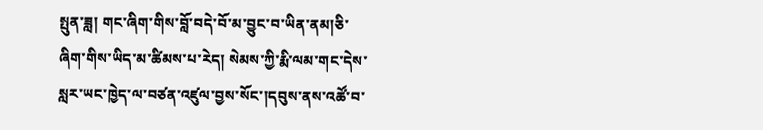སྤུན་ཟླ། གང་ཞིག་གིས་བློ་བདེ་བོ་མ་བྱུང་བ་ཡིན་ནམ།ཅི་ཞིག་གིས་ཡིད་མ་ཚིམས་པ་རེད། སེམས་ཀྱི་རྨི་ལམ་གང་དེས་སླར་ཡང་ཁྱེད་ལ་བཙན་འཛུལ་བྱས་སོང་།དབུས་ནས་འཚོ་བ་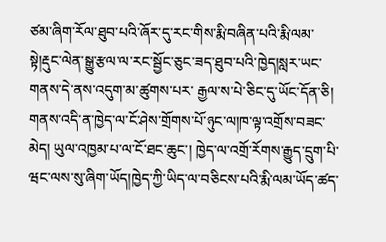ཙམ་ཞིག་རོལ་ཐུབ་པའི་ཞོར་དུ་རང་གིས་རྨི་བཞིན་པའི་རྨི་ལམ་སྟེ།རྡུང་ལེན་སྒྱུ་རྩལ་ལ་རང་སྦྱོང་ཅུང་ཟད་ཐུབ་པའི་ཁྱེད།སླར་ཡང་གནས་དེ་ནས་འདུག་མ་ཚུགས་པར་ རྒྱལ་ས་པེ་ཅིང་དུ་ཡོང་དོན་ཅི། གནས་འདི་ན་ཁྱེད་ལ་ངོ་ཤེས་གྲོགས་པོ་ཉུང་ལ།ཁ་ལྟ་འགྲོས་བཟང་མེད། ཡུལ་འཁྱམ་པ་ལ་ངོ་ཐང་ཆུང་། ཁྱེད་ལ་འགྲོ་རོགས་རྒྱུད་དྲུག་པི་ཝང་ལས་སུ་ཞིག་ཡོད།ཁྱེད་ཀྱི་ཡིད་ལ་བཅིངས་པའི་རྨི་ལམ་ཡོད་ཚད་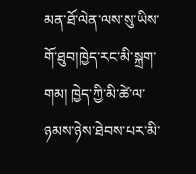མན་ཐོ་ལེན་ལས་སུ་ཡིས་གོ་ཐུབ།ཁྱེད་རང་མི་སྐྲག་གམ། ཁྱེད་ཀྱི་མི་ཚེ་ལ་ཉམས་ཉེས་ཐེབས་པར་མི་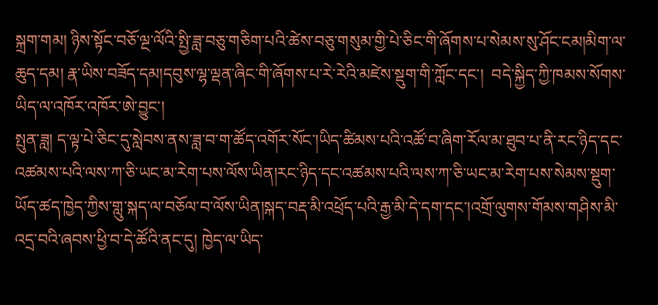སྐྲག་གམ། ཉིས་སྟོང་བཅོ་ལྔ་ལོའི་སྤྱི་ཟླ་བཅུ་གཅིག་པའི་ཚེས་བཅུ་གསུམ་གྱི་པེ་ཅིང་གི་ཞོགས་པ་སེམས་སུ་ཤོང་ངམ།མིག་ལ་ཆུད་དམ། རྣ་ཡིས་བཟོད་དམ།དབུས་ལྷ་ལྡན་ཞིང་གི་ཞོགས་པ་རེ་རེའི་མཛེས་སྡུག་གི་ཀློང་དང་།  བདེ་སྐྱིད་ཀྱི་ཁམས་སོགས་ཡིད་ལ་འཁོར་འཁོར་ཨེ་བྱུང་།
སྤུན་ཟླ། ད་ལྟ་པེ་ཅིང་དུ་སླེབས་ནས་ཟླ་བ་ག་ཚོད་འགོར་སོང་།ཡིད་ཚིམས་པའི་འཚོ་བ་ཞིག་རོལ་མ་ཐུབ་པ་ནི་རང་ཉིད་དང་འཚམས་པའི་ལས་ཀ་ཅི་ཡང་མ་རེག་པས་ལོས་ཡིན།རང་ཉིད་དང་འཚམས་པའི་ལས་ཀ་ཅི་ཡང་མ་རེག་པས་སེམས་སྡུག་ཡོད་ཚད་ཁྱེད་ཀྱིས་གླུ་སྐད་ལ་བཅོལ་བ་ལོས་ཡིན།སྐད་བརྡ་མི་འཕྲོད་པའི་རྒྱ་མི་དེ་དག་དང་།འགྲོ་ལུགས་གོམས་གཤིས་མི་འདྲ་བའི་ཞབས་ཕྱི་བ་དེ་ཚོའི་ནང་དུ། ཁྱེད་ལ་ཡིད་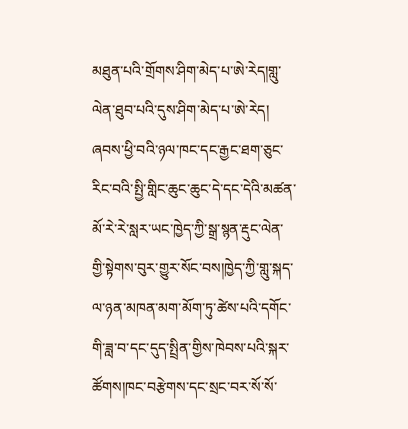མཐུན་པའི་གྲོགས་ཤིག་མེད་པ་ཨེ་རེད།གླུ་ལེན་ཐུབ་པའི་དུས་ཤིག་མེད་པ་ཨེ་རེད། ཞབས་ཕྱི་བའི་ཉལ་ཁང་དང་རྒྱང་ཐག་ཅུང་རིང་བའི་སྤྱི་གླིང་ཆུང་ཆུང་དེ་དང་དེའི་མཚན་མོ་རེ་རེ་སླར་ཡང་ཁྱེད་ཀྱི་སྒྲ་སྙན་རྡུང་ལེན་གྱི་སྟེགས་བུར་གྱུར་སོང་བས།ཁྱེད་ཀྱི་གླུ་སྐད་ལ་ཉན་མཁན་མག་མོག་ཏུ་ཚེས་པའི་དགོང་གི་ཟླ་བ་དང་དུད་སྤྲིན་གྱིས་ཁེབས་པའི་སྐར་ཚོགས།ཁང་བརྩེགས་དང་སྲང་བར་སོ་སོ་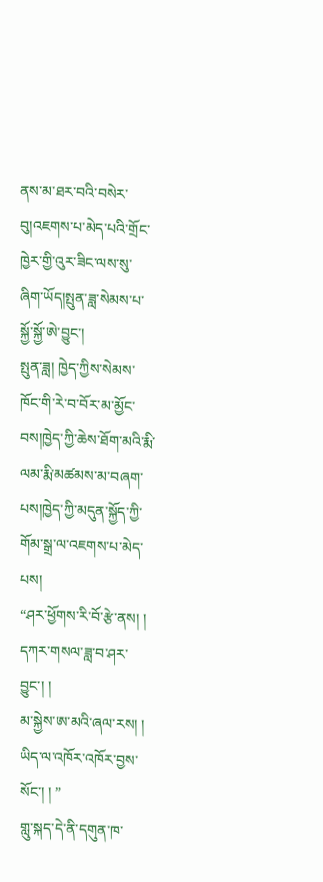ནས་མ་ཐར་བའི་བསེར་བུ།འཇགས་པ་མེད་པའི་གྲོང་ཁྱེར་གྱི་འུར་ཟིང་ལས་སུ་ཞིག་ཡོད།སྤུན་ཟླ་སེམས་པ་སྐྱོ་སྐྱོ་ཨེ་བྱུང་།
སྤུན་ཟླ། ཁྱེད་ཀྱིས་སེམས་ཁོང་གི་རེ་བ་བོར་མ་མྱོང་བས།ཁྱེད་ཀྱི་ཆེས་ཐོག་མའི་རྨི་ལམ་རྨི་མཚམས་མ་བཞག་པས།ཁྱེད་ཀྱི་མདུན་སྐྱོད་ཀྱི་གོམ་སྒྲ་ལ་འཇགས་པ་མེད་པས།
“ཤར་ཕྱོགས་རི་བོ་རྩེ་ནས། །
དཀར་གསལ་ཟླ་བ་ཤར་བྱུང་། །
མ་སྐྱེས་ཨ་མའི་ཞལ་རས། །
ཡིད་ལ་འཁོར་འཁོར་བྱས་སོང་། ། ”
གླུ་སྐད་དེ་ནི་དགུན་ཁ་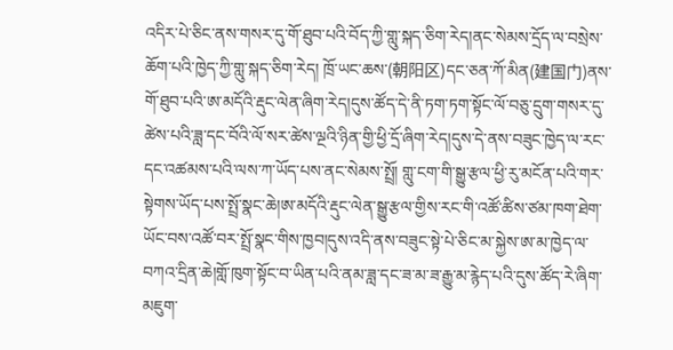འདིར་པེ་ཅིང་ནས་གསར་དུ་གོ་ཐུབ་པའི་བོད་ཀྱི་གླུ་སྐད་ཅིག་རེད།ནང་སེམས་དྲོད་ལ་བསྲེས་ཆོག་པའི་ཁྱེད་ཀྱི་གླུ་སྐད་ཅིག་རེད། ཁྲོ་ཡང་ཆས་(朝阳区)དང་ཅན་ཀོ་མིན(建国门)ནས་གོ་ཐུབ་པའི་ཨ་མདོའི་རྡུང་ལེན་ཞིག་རེད།དུས་ཚོད་དེ་ནི་ཏག་ཏག་སྟོང་ལོ་བཅུ་དྲུག་གསར་དུ་ཚེས་པའི་ཟླ་དང་བོའི་ལོ་སར་ཚེས་ལྔའི་ཉིན་གྱི་ཕྱི་དྲོ་ཞིག་རེད།དུས་དེ་ནས་བཟུང་ཁྱེད་ལ་རང་དང་འཚམས་པའི་ལས་ཀ་ཡོད་པས་ནང་སེམས་སྤྲོ། གླུ་ངག་གི་སྒྱུ་རྩལ་ཕྱི་རུ་མངོན་པའི་གར་སྟེགས་ཡོད་པས་སྤྲོ་སྣང་ཆེ།ཨ་མདོའི་རྡུང་ལེན་སྒྱུ་རྩལ་གྱིས་རང་གི་འཚོ་ཚིས་ཙམ་ཁག་ཐེག་ཡོང་བས་འཚོ་བར་སྤྲོ་སྣང་གིས་ཁྱབ།དུས་འདི་ནས་བཟུང་སྟེ་པེ་ཅིང་མ་སྐྱེས་ཨ་མ་ཁྱེད་ལ་བཀའ་དྲིན་ཆེ།གློ་ཁུག་སྟོང་བ་ཡིན་པའི་ནམ་ཟླ་དང་ཟ་མ་ཟ་རྒྱུ་མ་རྙེད་པའི་དུས་ཚོད་རེ་ཞིག་མཇུག་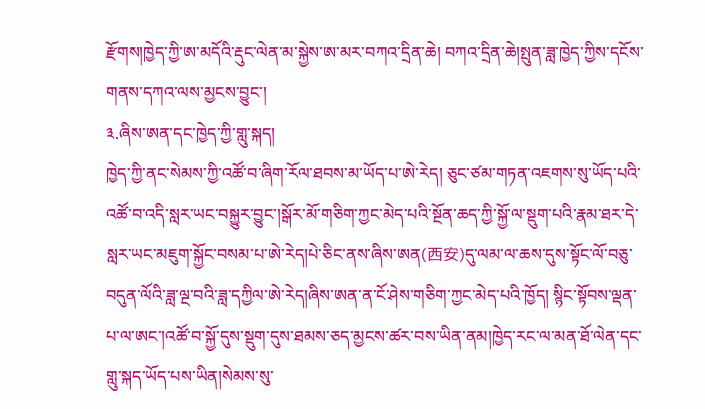རྫོགས།ཁྱེད་ཀྱི་ཨ་མདོའི་རྡུང་ལེན་མ་སྐྱེས་ཨ་མར་བཀའ་དྲིན་ཆེ། བཀའ་དྲིན་ཆེ།སྤུན་ཟླ་ཁྱེད་ཀྱིས་དངོས་གནས་དཀའ་ལས་མྱངས་བྱུང་།
༣.ཞིས་ཨན་དང་ཁྱེད་ཀྱི་གླུ་སྐད།
ཁྱེད་ཀྱི་ནང་སེམས་ཀྱི་འཚོ་བ་ཞིག་རོལ་ཐབས་མ་ཡོད་པ་ཨེ་རེད། ཅུང་ཙམ་གཏན་འཇགས་སུ་ཡོད་པའི་འཚོ་བ་འདི་སླར་ཡང་བསྐྱུར་བྱུང་།སྒོར་མོ་གཅིག་ཀྱང་མེད་པའི་སྔོན་ཆད་ཀྱི་སྐྱོ་ལ་སྡུག་པའི་རྣམ་ཐར་དེ་སླར་ཡང་མཇུག་སྐྱོང་བསམ་པ་ཨེ་རེད།པེ་ཅིང་ནས་ཞིས་ཨན(西安)དུ་ལམ་ལ་ཆས་དུས་སྟོང་ལོ་བཅུ་བདུན་ལོའི་ཟླ་ལྔ་བའི་ཟླ་དཀྱིལ་ཨེ་རེད།ཞིས་ཨན་ན་ངོ་ཤེས་གཅིག་ཀྱང་མེད་པའི་ཁྱོད། སྙིང་སྟོབས་ལྡན་པ་ལ་ཨང་།འཚོ་བ་སྐྱོ་དུས་སྡུག་དུས་ཐམས་ཅད་མྱངས་ཚར་བས་ཡིན་ནམ།ཁྱེད་རང་ལ་མན་ཐོ་ལེན་དང་གླུ་སྐད་ཡོད་པས་ཡིན།སེམས་སུ་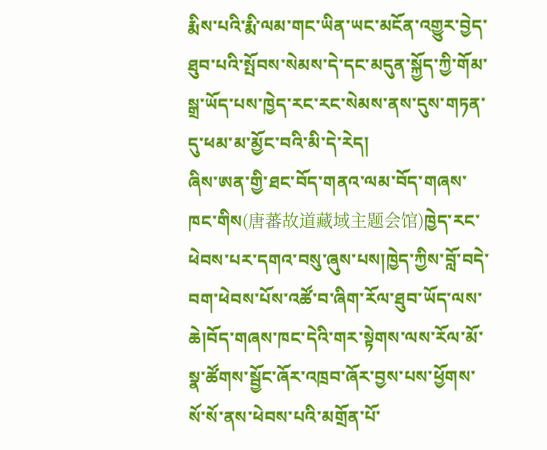རྨིས་པའི་རྨི་ལམ་གང་ཡིན་ཡང་མངོན་འགྱུར་བྱེད་ཐུབ་པའི་སྤོབས་སེམས་དེ་དང་མདུན་སྐྱོད་ཀྱི་གོམ་སྒྲ་ཡོད་པས་ཁྱེད་རང་རང་སེམས་ནས་དུས་གཏན་དུ་ཕམ་མ་མྱོང་བའི་མི་དེ་རེད།
ཞིས་ཨན་གྱི་ཐང་བོད་གནའ་ལམ་བོད་གཞས་ཁང་གིས(唐蕃故道藏域主题会馆)ཁྱེད་རང་ཕེབས་པར་དགའ་བསུ་ཞུས་པས།ཁྱེད་ཀྱིས་བློ་བདེ་བག་ཕེབས་པོས་འཚོ་བ་ཞིག་རོལ་ཐུབ་ཡོད་ལས་ཆེ།བོད་གཞས་ཁང་དེའི་གར་སྟེགས་ལས་རོལ་མོ་སྣ་ཚོགས་སྦྱོང་ཞོར་འཁྲབ་ཞོར་བྱས་པས་ཕྱོགས་སོ་སོ་ནས་ཕེབས་པའི་མགྲོན་པོ་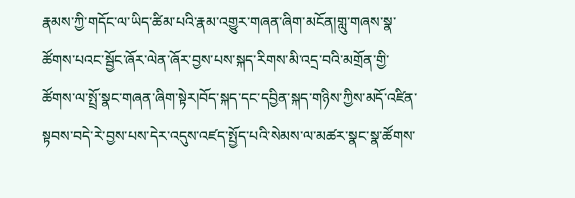རྣམས་ཀྱི་གདོང་ལ་ཡིད་ཚིམ་པའི་རྣམ་འགྱུར་གཞན་ཞིག་མངོན།གླུ་གཞས་སྣ་ཚོགས་པའང་སྦྱོང་ཞོར་ལེན་ཞོར་བྱས་པས་སྐད་རིགས་མི་འདྲ་བའི་མགྲོན་གྱི་ཚོགས་ལ་སྤྲོ་སྣང་གཞན་ཞིག་སྟེར།བོད་སྐད་དང་དབྱིན་སྐད་གཉིས་ཀྱིས་མདོ་འཛིན་སྟབས་བདེ་རེ་བྱས་པས་དེར་འདུས་འཛད་སྤྱོད་པའི་སེམས་ལ་མཚར་སྣང་སྣ་ཚོགས་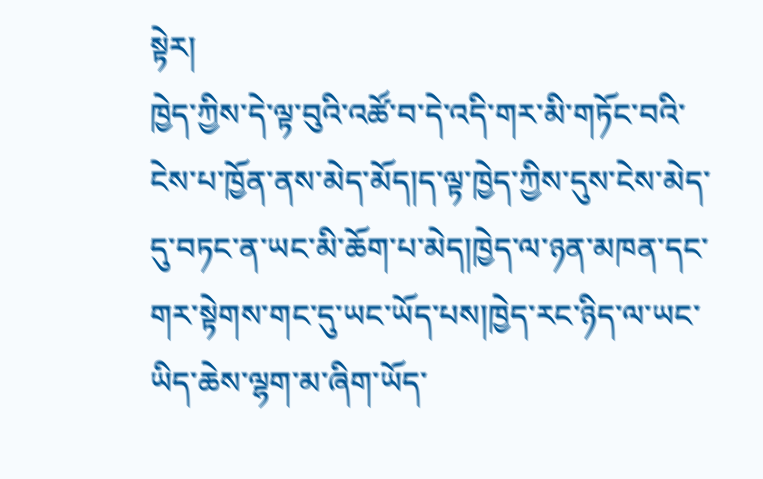སྟེར།
ཁྱེད་ཀྱིས་དེ་ལྟ་བུའི་འཚོ་བ་དེ་འདི་གར་མི་གཏོང་བའི་ངེས་པ་ཁྱོན་ནས་མེད་མོད།ད་ལྟ་ཁྱེད་ཀྱིས་དུས་ངེས་མེད་དུ་བཏང་ན་ཡང་མི་ཆོག་པ་མེད།ཁྱེད་ལ་ཉན་མཁན་དང་གར་སྟེགས་གང་དུ་ཡང་ཡོད་པས།ཁྱེད་རང་ཉིད་ལ་ཡང་ཡིད་ཆེས་ལྷག་མ་ཞིག་ཡོད་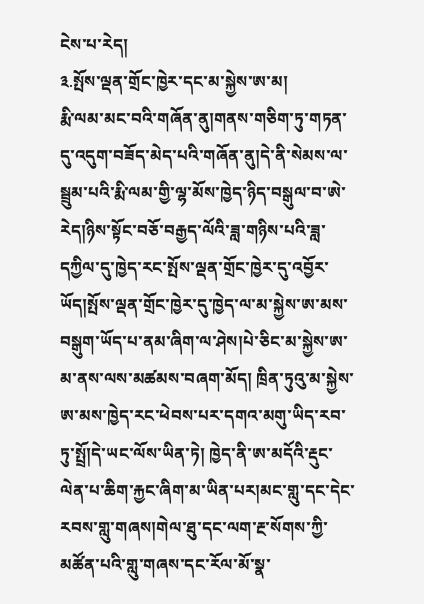ངེས་པ་རེད།
༣.སྤོས་ལྡན་གྲོང་ཁྱེར་དང་མ་སྐྱེས་ཨ་མ།
རྨི་ལམ་མང་བའི་གཞོན་ནུ།གནས་གཅིག་ཏུ་གཏན་དུ་འདུག་བཟོད་མེད་པའི་གཞོན་ནུ།དེ་ནི་སེམས་ལ་སྦྲུམ་པའི་རྨི་ལམ་གྱི་ལྷ་མོས་ཁྱེད་ཉིད་བསྒུལ་བ་ཨེ་རེད།ཉིས་སྟོང་བཅོ་བརྒྱད་ལོའི་ཟླ་གཉིས་པའི་ཟླ་དཀྱིལ་དུ་ཁྱེད་རང་སྤོས་ལྡན་གྲོང་ཁྱེར་དུ་འབྱོར་ཡོད།སྤོས་ལྡན་གྲོང་ཁྱེར་དུ་ཁྱེད་ལ་མ་སྐྱེས་ཨ་མས་བསྒུག་ཡོད་པ་ནམ་ཞིག་ལ་ཤེས།པེ་ཅིང་མ་སྐྱེས་ཨ་མ་ནས་ལས་མཚམས་བཞག་མོད། ཁྲིན་ཏུའུ་མ་སྐྱེས་ཨ་མས་ཁྱེད་རང་ཕེབས་པར་དགའ་མགུ་ཡིད་རབ་ཏུ་སྤྲོ།དེ་ཡང་ལོས་ཡིན་ཏེ། ཁྱེད་ནི་ཨ་མདོའི་རྡུང་ལེན་པ་ཆིག་རྐྱང་ཞིག་མ་ཡིན་པར།མང་གླུ་དང་དེང་རབས་གླུ་གཞས།གེལ་ཐུ་དང་ལག་རྔ་སོགས་ཀྱི་མཚོན་པའི་གླུ་གཞས་དང་རོལ་མོ་སྣ་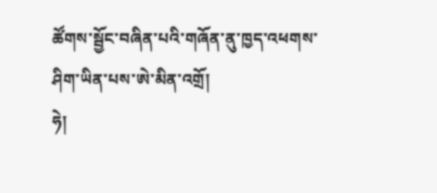ཚོགས་སྦྱོང་བཞིན་པའི་གཞོན་ནུ་ཁྱད་འཕགས་ཤིག་ཡིན་པས་ཨེ་མིན་འགྲོ།
ཧེ།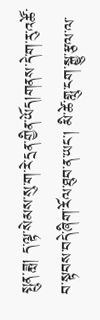སྤུན་ཟླ། ད་ལྟ་སེམས་སུ་ག་རེ་དྲན་གྱིན་ཡོད།གནས་དེ་ག་རུ་འཚོ་བ་སྟབས་བདེ་ཞིག་རོལ་ཐུབ་ན་ཡང་། མི་ཚེ་གླུ་ངག་སྒྱུ་རྩལ་ལ་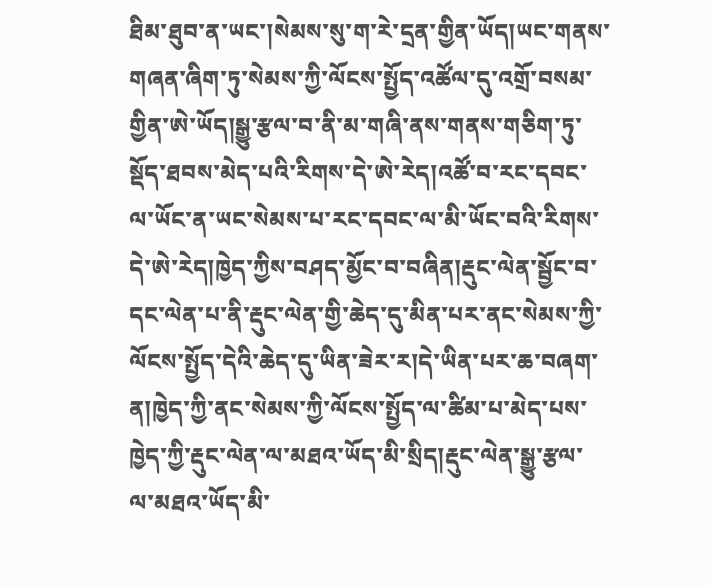ཐིམ་ཐུབ་ན་ཡང་།སེམས་སུ་ག་རེ་དྲན་གྱིན་ཡོད།ཡང་གནས་གཞན་ཞིག་ཏུ་སེམས་ཀྱི་ལོངས་སྤྱོད་འཚོལ་དུ་འགྲོ་བསམ་གྱིན་ཨེ་ཡོད།སྒྱུ་རྩལ་བ་ནི་མ་གཞི་ནས་གནས་གཅིག་ཏུ་སྡོད་ཐབས་མེད་པའི་རིགས་དེ་ཨེ་རེད།འཚོ་བ་རང་དབང་ལ་ཡོང་ན་ཡང་སེམས་པ་རང་དབང་ལ་མི་ཡོང་བའི་རིགས་དེ་ཨེ་རེད།ཁྱེད་ཀྱིས་བཤད་མྱོང་བ་བཞིན།རྡུང་ལེན་སྦྱོང་བ་དང་ལེན་པ་ནི་རྡུང་ལེན་གྱི་ཆེད་དུ་མིན་པར་ནང་སེམས་ཀྱི་ལོངས་སྤྱོད་དེའི་ཆེད་དུ་ཡིན་ཟེར་ར།དེ་ཡིན་པར་ཆ་བཞག་ན།ཁྱེད་ཀྱི་ནང་སེམས་ཀྱི་ལོངས་སྤྱོད་ལ་ཚིམ་པ་མེད་པས་ཁྱེད་ཀྱི་རྡུང་ལེན་ལ་མཐའ་ཡོད་མི་སྲིད།རྡུང་ལེན་སྒྱུ་རྩལ་ལ་མཐའ་ཡོད་མི་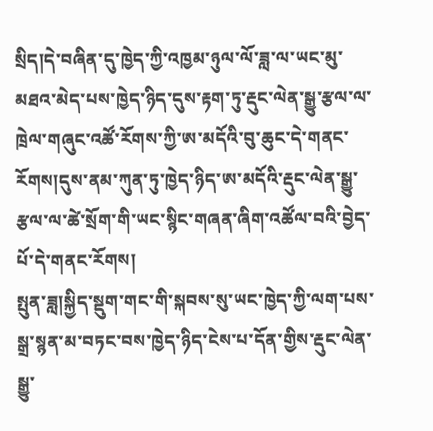སྲིད།དེ་བཞིན་དུ་ཁྱེད་ཀྱི་འཁྱམ་ཉུལ་ལོ་ཟླ་ལ་ཡང་མུ་མཐའ་མེད་པས་ཁྱེད་ཉིད་དུས་རྟག་ཏུ་རྡུང་ལེན་སྒྱུ་རྩལ་ལ་ཁྲེལ་གཞུང་འཚོ་རོགས་ཀྱི་ཨ་མདོའི་བུ་ཆུང་དེ་གནང་རོགས།དུས་ནམ་ཀུན་ཏུ་ཁྱེད་ཉིད་ཨ་མདོའི་རྡུང་ལེན་སྒྱུ་རྩལ་ལ་ཚེ་སྲོག་གི་ཡང་སྙིང་གཞན་ཞིག་འཚོལ་བའི་བྱེད་པོ་དེ་གནང་རོགས།
སྤུན་ཟླ།སྐྱིད་སྡུག་གང་གི་སྐབས་སུ་ཡང་ཁྱེད་ཀྱི་ལག་པས་སྒྲ་སྙན་མ་བཏང་བས་ཁྱེད་ཉིད་ངེས་པ་དོན་གྱིས་རྡུང་ལེན་སྒྱུ་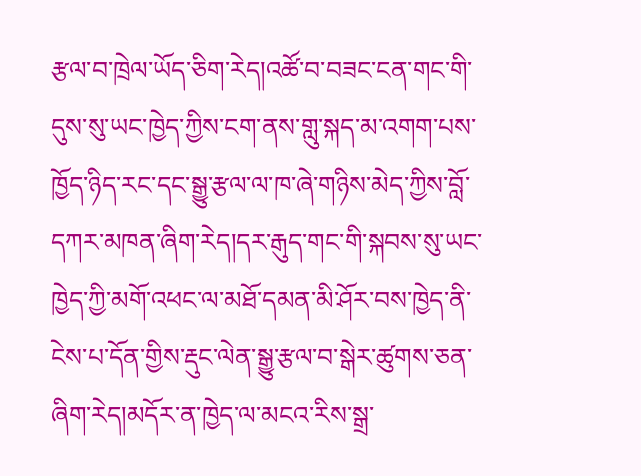རྩལ་བ་ཁྲེལ་ཡོད་ཅིག་རེད།འཚོ་བ་བཟང་ངན་གང་གི་དུས་སུ་ཡང་ཁྱེད་ཀྱིས་ངག་ནས་གླུ་སྐད་མ་འགག་པས་ཁྱོད་ཉིད་རང་དང་སྒྱུ་རྩལ་ལ་ཁ་ཞེ་གཉིས་མེད་ཀྱིས་བློ་དཀར་མཁན་ཞིག་རེད།དར་རྒུད་གང་གི་སྐབས་སུ་ཡང་ཁྱེད་ཀྱི་མགོ་འཕང་ལ་མཐོ་དམན་མི་ཤོར་བས་ཁྱེད་ནི་ངེས་པ་དོན་གྱིས་རྡུང་ལེན་སྒྱུ་རྩལ་བ་སྒེར་ཚུགས་ཅན་ཞིག་རེད།མདོར་ན་ཁྱེད་ལ་མངའ་རིས་སྒྲ་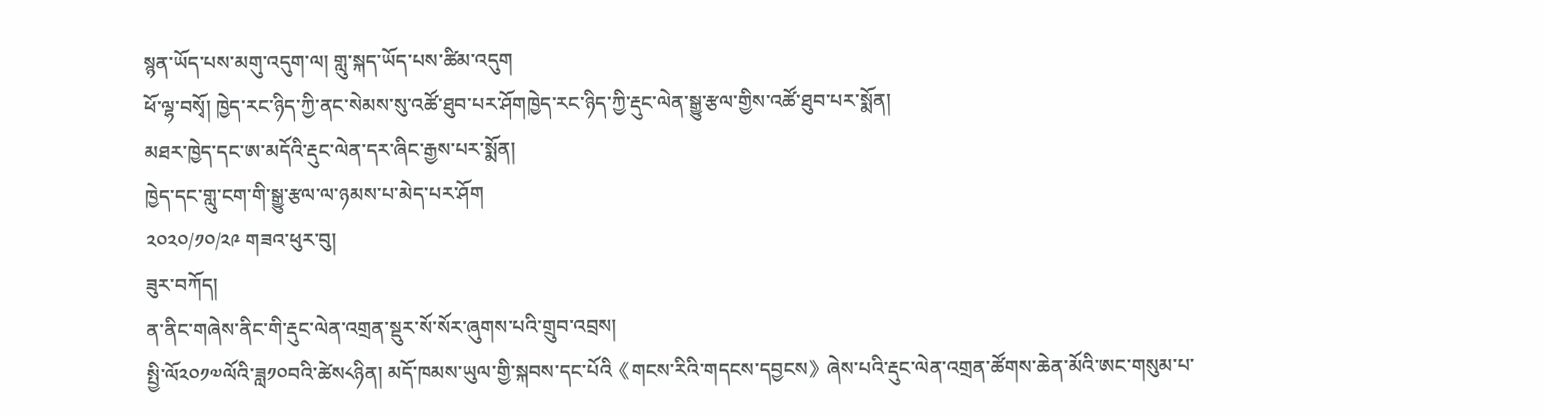སྙན་ཡོད་པས་མགུ་འདུག་ལ། གླུ་སྐད་ཡོད་པས་ཚིམ་འདུག
ཕོ་ལྷ་བསྭོ། ཁྱེད་རང་ཉིད་ཀྱི་ནང་སེམས་སུ་འཚོ་ཐུབ་པར་ཤོགཁྱེད་རང་ཉིད་ཀྱི་རྡུང་ལེན་སྒྱུ་རྩལ་གྱིས་འཚོ་ཐུབ་པར་སྨོན།
མཐར་ཁྱེད་དང་ཨ་མདོའི་རྡུང་ལེན་དར་ཞིང་རྒྱས་པར་སྨོན།
ཁྱེད་དང་གླུ་ངག་གི་སྒྱུ་རྩལ་ལ་ཉམས་པ་མེད་པར་ཤོག
༢༠༢༠/༡༠/༢༩ གཟའ་ཕུར་བུ།
ཟུར་བཀོད།
ན་ནིང་གཞེས་ནིང་གི་རྡུང་ལེན་འགྲན་སྡུར་སོ་སོར་ཞུགས་པའི་གྲུབ་འབྲས།
སྤྱི་ལོ༢༠༡༧ལོའི་ཟླ༡༠བའི་ཚེས༨ཉིན། མདོ་ཁམས་ཡུལ་གྱི་སྐབས་དང་པོའི《གངས་རིའི་གདངས་དབྱངས》ཞེས་པའི་རྡུང་ལེན་འགྲན་ཚོགས་ཆེན་མོའི་ཨང་གསུམ་པ་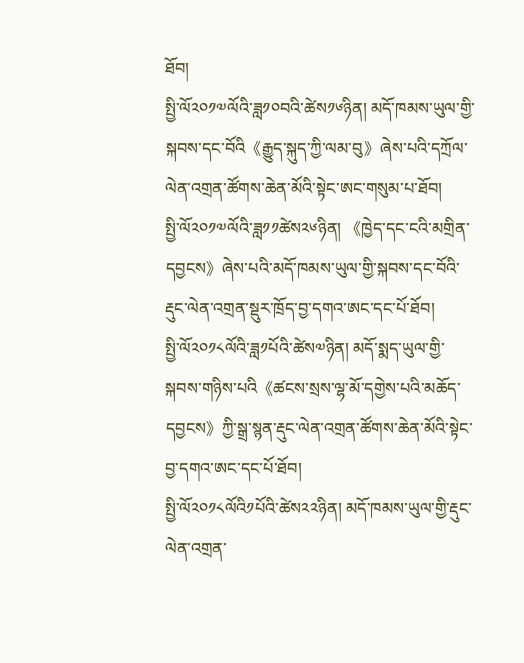ཐོབ།
སྤྱི་ལོ༢༠༡༧ལོའི་ཟླ༡༠བའི་ཚེས༡༦ཉིན། མདོ་ཁམས་ཡུལ་གྱི་སྐབས་དང་བོའི《རྒྱུད་སྐུད་ཀྱི་ལམ་བུ》ཞེས་པའི་དཀྲོལ་ལེན་འགྲན་ཚོགས་ཆེན་མོའི་སྟེང་ཨང་གསུམ་པ་ཐོབ།
སྤྱི་ལོ༢༠༡༧ལོའི་ཟླ༡༡ཚེས༢༦ཉིན། 《ཁྱེད་དང་ངའི་མགྲིན་དབྱངས》ཞེས་པའི་མདོ་ཁམས་ཡུལ་གྱི་སྐབས་དང་བོའི་རྡུང་ལེན་འགྲན་སྡུར་ཁྲོད་བྱ་དགའ་ཨང་དང་པོ་ཐོབ།
སྤྱི་ལོ༢༠༡༨ལོའི་ཟླ༡པོའི་ཚེས༧ཉིན། མདོ་སྨད་ཡུལ་གྱི་སྐབས་གཉིས་པའི《ཚངས་སྲས་ལྷ་མོ་དགྱེས་པའི་མཆོད་དབྱངས》ཀྱི་སྒྲ་སྙན་རྡུང་ལེན་འགྲན་ཚོགས་ཆེན་མོའི་སྟེང་བྱ་དགའ་ཨང་དང་པོ་ཐོབ།
སྤྱི་ལོ༢༠༡༨ལོའི༡པོའི་ཚེས༢༢ཉིན། མདོ་ཁམས་ཡུལ་གྱི་རྡུང་ལེན་འགྲན་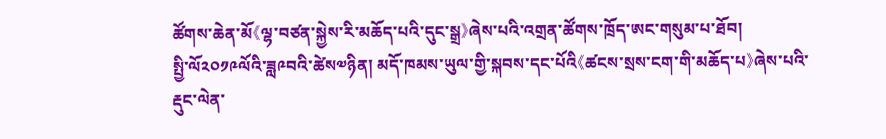ཚོགས་ཆེན་མོ《ལྷ་བཙན་སྐྱེས་རི་མཆོད་པའི་དུང་སྒྲ》ཞེས་པའི་འགྲན་ཚོགས་ཁྲོད་ཨང་གསུམ་པ་ཐོབ།
སྤྱི་ལོ༢༠༡༩ལོའི་ཟླ༩བའི་ཚེས༧ཉིན། མདོ་ཁམས་ཡུལ་གྱི་སྐབས་དང་པོའི《ཚངས་སྲས་ངག་གི་མཆོད་པ》ཞེས་པའི་རྡུང་ལེན་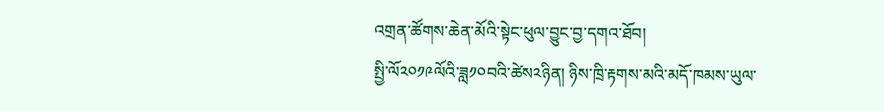འགྲན་ཚོགས་ཆེན་མོའི་སྟེང་ཕུལ་བྱུང་བྱ་དགའ་ཐོབ།
སྤྱི་ལོ༢༠༡༩ལོའི་ཟླ༡༠བའི་ཚེས༢ཉིན། ཉིས་ཁྲི་རྟགས་མའི་མདོ་ཁམས་ཡུལ་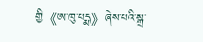གྱི《ཨ་ཁུ་པདྨ》ཞེས་པའི་སྒྲ་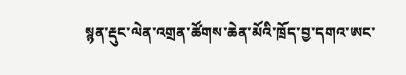སྙན་རྡུང་ལེན་འགྲན་ཚོགས་ཆེན་མོའི་ཁྲོད་བྱ་དགའ་ཨང་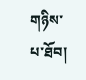གཉིས་པ་ཐོབ།